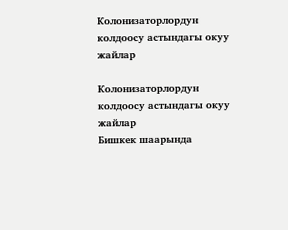Колонизаторлордун колдоосу астындагы окуу жайлар

Колонизаторлордун колдоосу астындагы окуу жайлар
Бишкек шаарында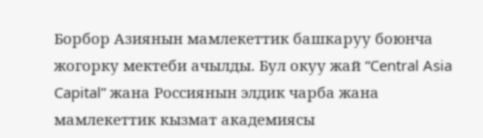Борбор Азиянын мамлекеттик башкаруу боюнча жогорку мектеби ачылды. Бул окуу жай “Central Asia Capital” жана Россиянын элдик чарба жана мамлекеттик кызмат академиясы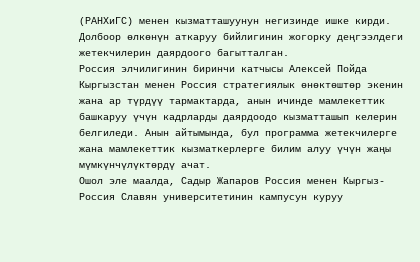(РАНХиГС) менен кызматташуунун негизинде ишке кирди. Долбоор өлкөнүн аткаруу бийлигинин жогорку деңгээлдеги жетекчилерин даярдоого багытталган.
Россия элчилигинин биринчи катчысы Алексей Пойда Кыргызстан менен Россия стратегиялык өнөктөштөр экенин жана ар түрдүү тармактарда, анын ичинде мамлекеттик башкаруу үчүн кадрларды даярдоодо кызматташып келерин белгиледи. Анын айтымында, бул программа жетекчилерге жана мамлекеттик кызматкерлерге билим алуу үчүн жаңы мүмкүнчүлүктөрдү ачат.
Ошол эле маалда, Садыр Жапаров Россия менен Кыргыз-Россия Славян университетинин кампусун куруу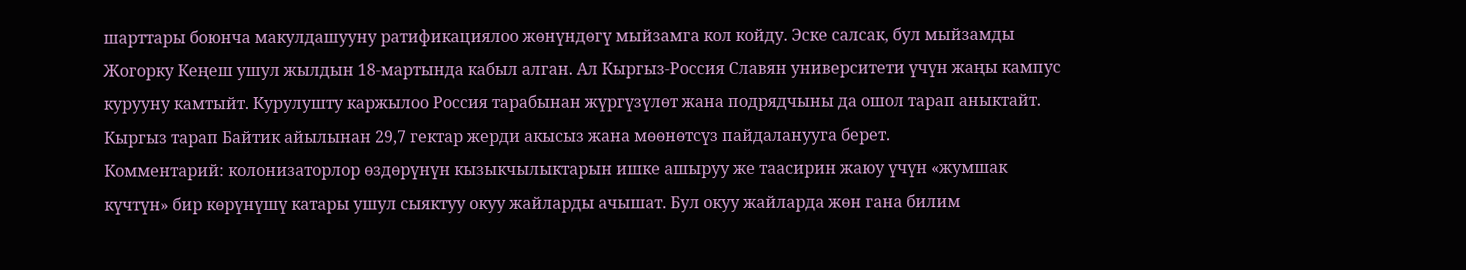шарттары боюнча макулдашууну ратификациялоо жөнүндөгү мыйзамга кол койду. Эске салсак, бул мыйзамды Жогорку Кеңеш ушул жылдын 18-мартында кабыл алган. Ал Кыргыз-Россия Славян университети үчүн жаңы кампус курууну камтыйт. Курулушту каржылоо Россия тарабынан жүргүзүлөт жана подрядчыны да ошол тарап аныктайт. Кыргыз тарап Байтик айылынан 29,7 гектар жерди акысыз жана мөөнөтсүз пайдаланууга берет.
Комментарий: колонизаторлор өздөрүнүн кызыкчылыктарын ишке ашыруу же таасирин жаюу үчүн «жумшак күчтүн» бир көрүнүшү катары ушул сыяктуу окуу жайларды ачышат. Бул окуу жайларда жөн гана билим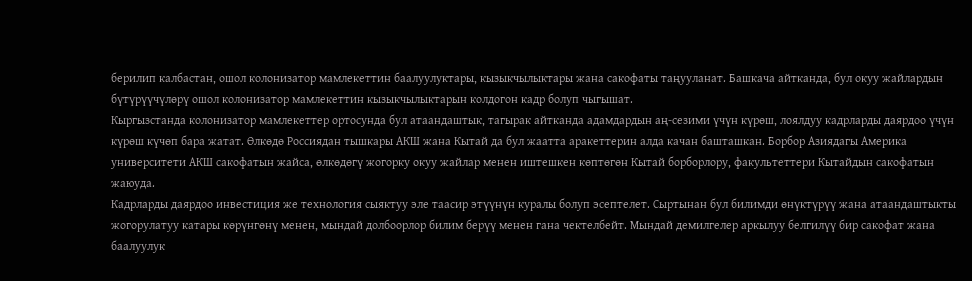берилип калбастан, ошол колонизатор мамлекеттин баалуулуктары, кызыкчылыктары жана сакофаты таңууланат. Башкача айтканда, бул окуу жайлардын бүтүрүүчүлөрү ошол колонизатор мамлекеттин кызыкчылыктарын колдогон кадр болуп чыгышат.
Кыргызстанда колонизатор мамлекеттер ортосунда бул атаандаштык, тагырак айтканда адамдардын аң-сезими үчүн күрөш, лоялдуу кадрларды даярдоо үчүн күрөш күчөп бара жатат. Өлкөдө Россиядан тышкары АКШ жана Кытай да бул жаатта аракеттерин алда качан башташкан. Борбор Азиядагы Америка университети АКШ сакофатын жайса, өлкөдөгү жогорку окуу жайлар менен иштешкен көптөгөн Кытай борборлору, факультеттери Кытайдын сакофатын жаюуда.
Кадрларды даярдоо инвестиция же технология сыяктуу эле таасир этүүнүн куралы болуп эсептелет. Сыртынан бул билимди өнүктүрүү жана атаандаштыкты жогорулатуу катары көрүнгөнү менен, мындай долбоорлор билим берүү менен гана чектелбейт. Мындай демилгелер аркылуу белгилүү бир сакофат жана баалуулук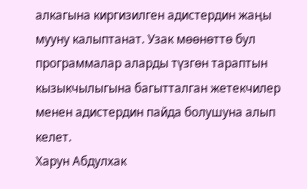алкагына киргизилген адистердин жаңы мууну калыптанат. Узак мөөнөттө бул программалар аларды түзгөн тараптын кызыкчылыгына багытталган жетекчилер менен адистердин пайда болушуна алып келет.
Харун Абдулхак